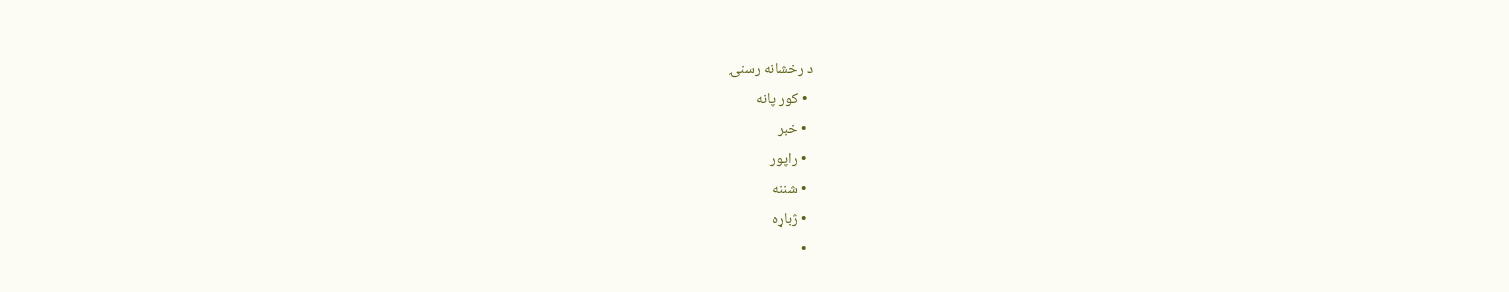د رخشانه رسنۍ
  • کور پانه
  • خبر
  • راپور
  • شننه
  • ژباړه
  •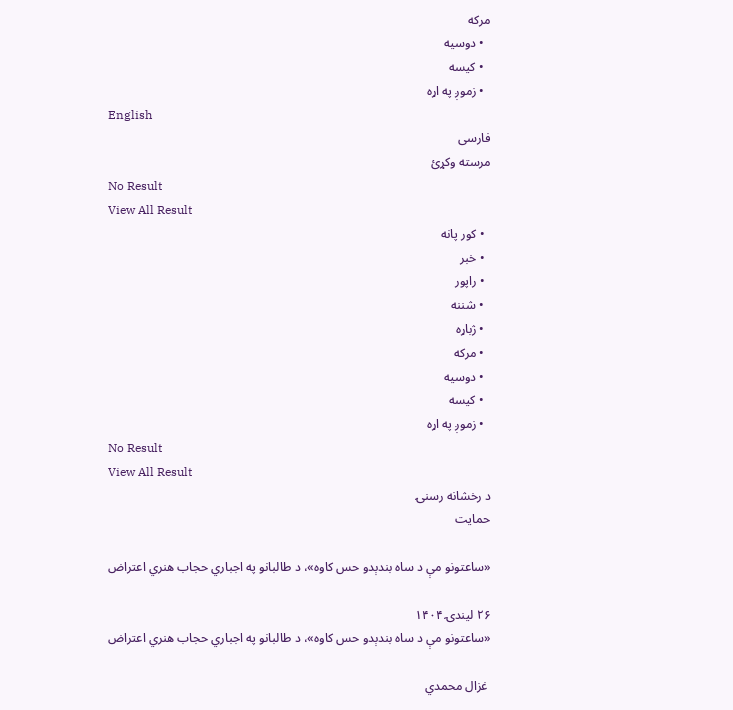مرکه
  • دوسیه
  • کیسه
  • زموږ په اړه
English
فارسی
مرسته وکړئ
No Result
View All Result
  • کور پانه
  • خبر
  • راپور
  • شننه
  • ژباړه
  • مرکه
  • دوسیه
  • کیسه
  • زموږ په اړه
No Result
View All Result
د رخشانه رسنۍ
حمایت

«ساعتونو مې د ساه بندېدو حس کاوه»، د طالبانو په اجباري حجاب هنري اعتراض

۲۶ ليندۍ ۱۴۰۴
«ساعتونو مې د ساه بندېدو حس کاوه»، د طالبانو په اجباري حجاب هنري اعتراض

 غزال محمدي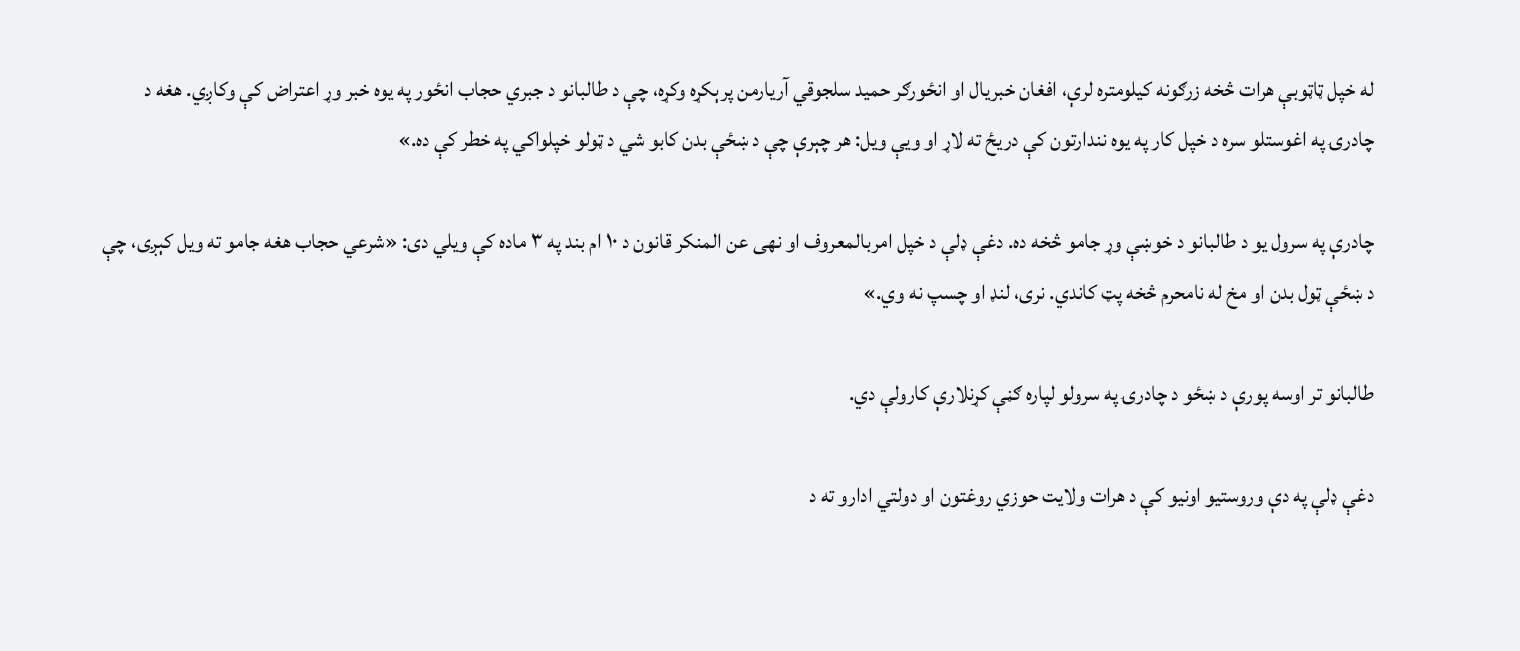له خپل ټاټوبې هرات څخه زرګونه کیلومتره لرې، افغان خبریال او انځورګر حمید سلجوقي آریارمن پرېکړه وکړه، چې د طالبانو د جبري حجاب انځور په یوه خبر وړ اعتراض کې وکاږي. هغه د چادرۍ په اغوستلو سره د خپل کار په یوه نندارتون کې دریځ ته لاړ او ویې ویل: هر چېرې چې د ښځې بدن کابو شي د ټولو خپلواکي په خطر کې ده.»

چادرې په سرول یو د طالبانو د خوښې وړ جامو څخه ده. دغې ډلې د خپل امربالمعروف او نهی عن المنکر قانون د ۱۰ ام بند په ۳ ماده کې ویلي دی: «شرعي حجاب هغه جامو ته ویل کېږی، چې د ښځې ټول بدن او مخ له نامحرم څخه پټ کاندي. نری، لنډ او چسپ نه وي.»

طالبانو تر اوسه پورې د ښځو د چادرۍ په سرولو لپاره ګڼې کړنلارې کارولې دي.

دغې ډلې په دې وروستیو اونیو کې د هرات ولایت حوزي روغتون او دولتي ادارو ته د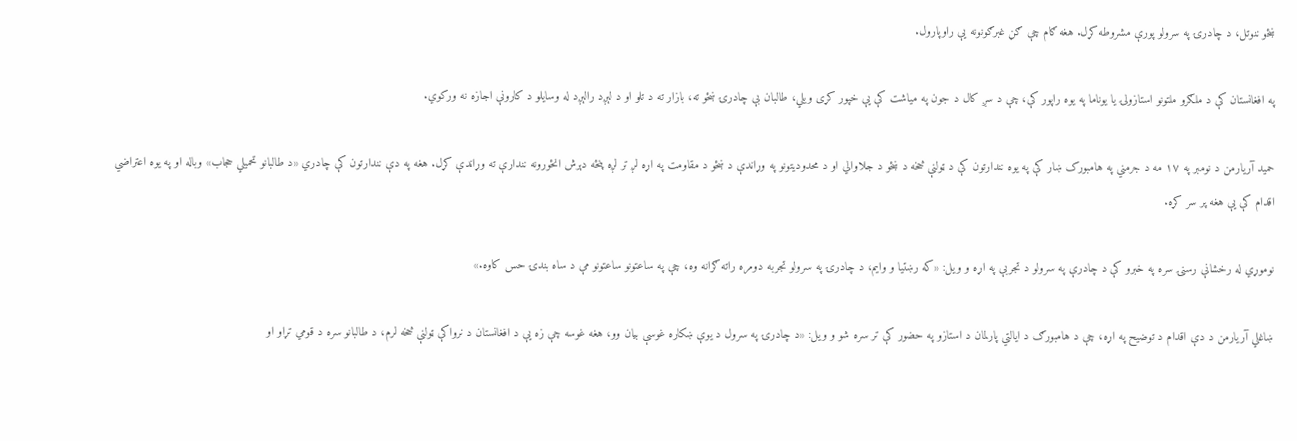ښځو ننوتل، د چادرۍ په سرولو پورې مشروطه کړل. هغه ګام چې ګڼ غبرګونونه یې راوپارول.

په افغانستان کې د ملګرو ملتونو استازولۍ یا یوناما په یوه راپور کې، چې د سږ کال د جون په میاشت کې یې خپور کړی ویلي، طالبان بې چادرۍ ښځو ته، بازار ته د تلو او د لېږد رالېږد له وسایلو د کارونې اجازه نه ورکوي.

حمید آریارمن د نومبر په ۱۷ مه د جرمني په هامبورک ښار کې په یوه نندارتون کې د ټولنې څخه د ښځو د جلاوالي او د محدودیتونو په وړاندې د ښځو د مقاومت په اړه لږ تر لږه پنځه دېرش انځورونه نندارې ته وړاندې کړل. هغه په دې نندارتون کې چادري «د طالبانو تحمیلي حجاب» وباله او په یوه اعتراضي اقدام کې یې هغه پر سر کړه.

نوموړي له رخشانې رسنۍ سره په خبرو کې د چادرې په سرولو د تجربې په اړه و ویل: «که رښتیا و وایم، د چادرۍ په سرولو تجربه دومره راته ګرانه وه، چې په ساعتونو ساعتونو مې د ساه بندۍ حس کاوه.»

ښاغلي آریارمن د دې اقدام د توضیح په اړه، چې د هامبورګ د ایالتي پارلمان د استازو په حضور کې تر سره شو و ویل: «د چادرۍ په سرول د یوې ښکاره غوسې بیان وو، هغه غوسه چې زه یې د افغانستان د نرواکې ټولنې څخه لرم، د طالبانو سره د قومي تړاو او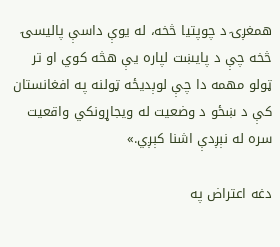همغږۍ د چوپتیا څخه، له یوې داسې پالیسۍ څخه چې د پایښت لپاره یې هڅه کوي او تر ټولو مهمه دا چې لوېدیځه ټولنه په افغانستان کې د ښځو د وضعیت له ویجاړونکي واقعیت سره له نېږدې اشنا کېږي.»

دغه اعتراض په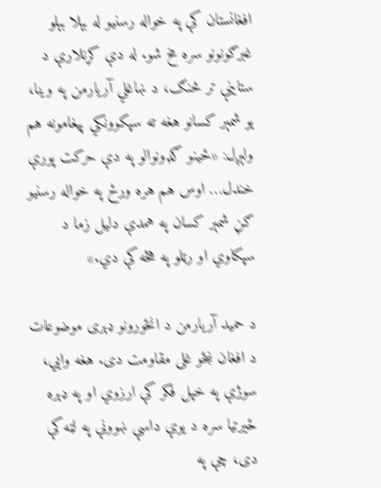افغانستان کې په خواله رسنیو له بېلا بېلو غبرګونونو سره مخ شو. له دې کړنلارې د ستاینې تر څنګ، د ښاغلي آریارمن په وینا، یو شمېر کسانو هغه ته سپکوونکي پیغامونه هم ولېږل: «ځینو ګډونوالو په دې حرکت پورې خندل… اوس هم هره ورځ په خواله رسنیو ګڼ شمېر کسان په همدې دلیل زما د سپکاوي او رټلو په هڅه کې دي.»

د حمید آریارمن د انځورونو ډېری موضوعات د افغان ښځو غلی مقاومت دی. هغه وايي، سوژې په خپل فکر کې ارزوي او په ډېره ځیرتیا سره د یوې داسې ښوونې په لټه کې دی، چې په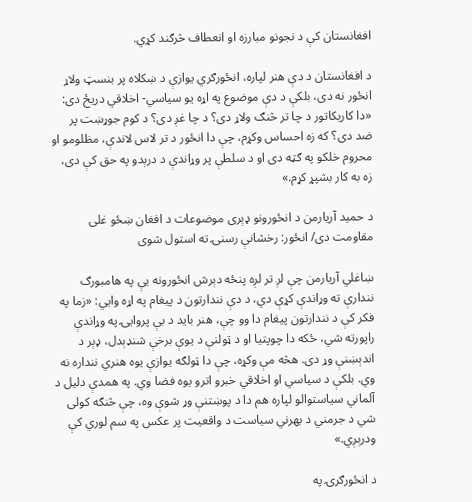افغانستان کې د نجونو مبارزه او انعطاف څرګند کړي.

د افغانستان د دې هنر لپاره، انځورګري یوازې د ښکلاه پر بنسټ ولاړ انځور نه دی، بلکې د دې موضوع په اړه یو سیاسي- اخلاقي دریځ دی: «دا کاریکاتور د چا تر څنګ ولاړ دی؟ د چا غږ دی؟ د کوم جوړښت پر ضد دی؟ که زه احساس وکړم، چې دا انځور د تر لاس لاندې، مظلومو او محروم خلکو په ګټه دی او د سلطې پر وړاندې د درېدو په حق کې دی، زه به کار بشپړ کړم.»

د حمید آریارمن د انځورونو ډېری موضوعات د افغان ښځو غلی مقاومت دی/ انځور: رخشانې رسنۍ ته استول شوی

ښاغلي آریارمن چې لږ تر لږه پنځه دېرش انځورونه یې په هامبورګ نندارې ته وړاندې کړې دي، د دې نندارتون د پیغام په اړه وايي: «زما په فکر کې د نندارتون پیغام دا وو چې، هنر باید د بې پروایۍ په وړاندې راپورته شي، ځکه دا چوپتیا او د ټولنې د یوې برخې شنډېدل، ډېر د اندېښنې وړ دی. هڅه مې وکړه، چې دا ټولګه یوازې یوه هنري ننداره نه وي. بلکې د سیاسي او اخلاقي خبرو اترو یوه فضا وي. په همدې دلیل د آلماني سیاستوالو لپاره هم دا د پوښتنې وړ شوې وه، چې څنګه کولی شي د جرمني د بهرني سیاست د واقعیت پر عکس په سم لوري کې ودرېږي.»

د انځورګرۍ په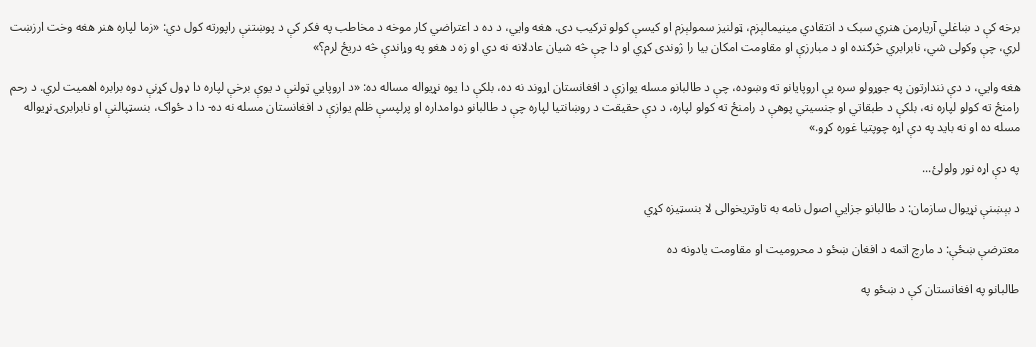برخه کې د ښاغلي آریارمن هنري سبک د انتقادي مینیمالېزم، ټولنیز سمولېزم او کیسې کولو ترکیب دی. هغه وايي، د ده د اعتراضي کار موخه د مخاطب په فکر کې د پوښتنې راپورته کول دي: «زما لپاره هنر هغه وخت ارزښت لري، چې وکولی شي، نابرابري څرګنده او د مبارزې او مقاومت امکان بیا را ژوندی کړي او دا چې څه شیان عادلانه نه دي او زه د هغو په وړاندې څه دریځ لرم؟»

هغه وايي، د دې نندارتون په جوړولو سره یې اروپایانو ته وښوده، چې د طالبانو مسله یوازې د افغانستان اړوند نه ده، بلکې دا یوه نړیواله مساله ده: «د اروپايي ټولنې د یوې برخې لپاره دا ډول کړنې دوه برابره اهمیت لري. د رحم رامنځ ته کولو لپاره نه، بلکې د طبقاتي او جنسیتي پوهې د رامنځ ته کولو لپاره، د دې حقیقت د روښانتیا لپاره چې د طالبانو دوامداره او پرلپسې ظلم یوازې د افغانستان مسله نه ده- دا د ځواک، بنسټپالنې او نابرابرۍ نړیواله مسله ده او نه باید په دې اړه چوپتیا غوره کړو.»

په دې اړه نور ولولئ...

د بېښنې نړیوال سازمان: د طالبانو جزايي اصول نامه به تاوتریخوالی لا بنسټیزه کړي

معترضې ښځې: د مارچ اتمه د افغان ښځو د محرومیت او مقاومت یادونه ده

طالبانو په افغانستان کې د ښځو په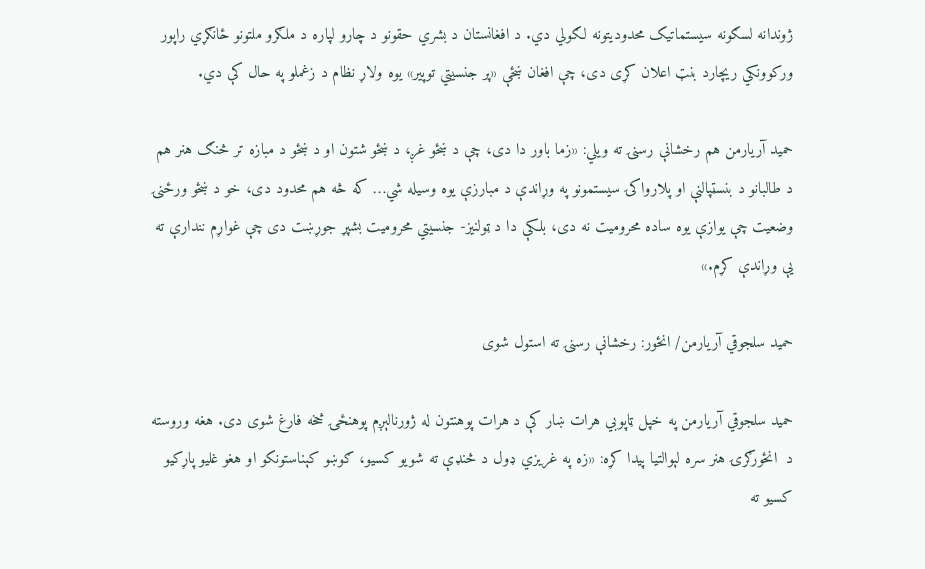ژوندانه لسګونه سیستماتیک محدودیتونه لګولي دي. د افغانستان د بشري حقونو د چارو لپاره د ملګرو ملتونو ځانګړي راپور ورکوونکي ریچارد بنټ اعلان کړی دی، چې افغان ښځې «پر جنسیتي توپیر» یوه ولاړ نظام د زغملو په حال کې دي.

حمید آریارمن هم رخشانې رسنۍ ته ویلي: «زما باور دا دی، چې د ښځو غږ، د ښځو شتون او د ښځو د مبازه تر څنګ هنر هم د طالبانو د بنسټپالنې او پلارواکۍ سیستمونو په وړاندې د مبارزې یوه وسیله شي… که څه هم محدود دی، خو د ښځو ورځنۍ وضعیت چې یوازې یوه ساده محرومیت نه دی، بلکې دا د ټولنیز- جنسیتي محرومیت بشپړ جوړښت دی چې غواړم نندارې ته یې وړاندې کړم.»

حمید سلجوقي آریارمن/ انځور: رخشانې رسنۍ ته استول شوی

حمید سلجوقي آریارمن په خپل ټاپوبي هرات ښار کې د هرات پوهنتون له ژورنالېږم پوهنځۍ څخه فارغ شوی دی. هغه وروسته د  انځورګرۍ هنر سره لېوالتیا پیدا کړه: «زه په غریزي ډول د څنډې ته شویو کسیو، ګوښو کېناستونکو او هغو غلیو پاړکیو کسیو ته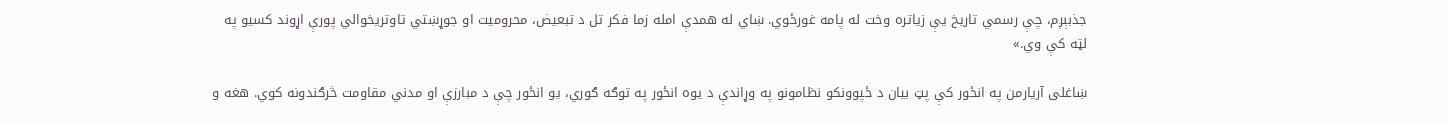جذبېږم، چې رسمي تاریخ یې زیاتره وخت له پامه غورځوي. ښاي له همدې امله زما فکر تل د تبعیض، محرومیت او جوړښتي تاوتریخوالي پورې اړوند کسیو په لټه کې وي.»

ښاغلی آریارمن په انځور کې پټ بیان د ځپوونکو نظامونو په وړاندې د یوه انځور په توګه ګوري، یو انځور چې د مبارزې او مدني مقاومت څرګندونه کوي. هغه و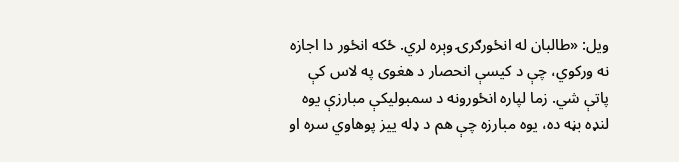ویل: «طالبان له انځورګرۍ وېره لري. ځکه انځور دا اجازه نه ورکوي، چې د کیسې انحصار د هغوی په لاس کې پاتې شي. زما لپاره انځورونه د سمبولیکې مبارزې یوه لنډه بڼه ده، یوه مبارزه چې هم د ډله ییز پوهاوي سره او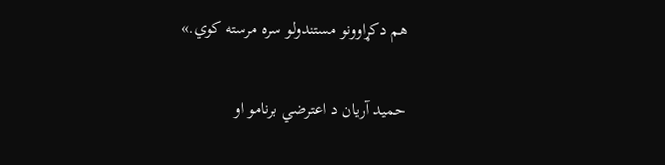هم دکړاوونو مستندولو سره مرسته کوي.»

حمید آریان د اعترضي برنامو او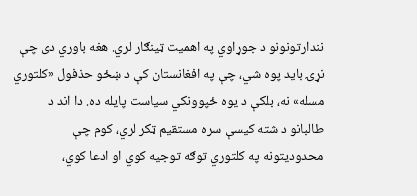نندارتونونو د جوړاوي په اهمیت ټينګار لري. هغه باوري دی چې نړۍ باید پوه شي، چې په افغانستان کې د ښځو حذفول «کلتوري مسله» نه، بلکې د یوه ځپوونکي سیاست پایله ده. دا اند د طالبانو د شته کیسې سره مستقیم ټکر لري، کوم چې محدودیتونه په کلتوري توګه توجیه کوي او ادعا کوي،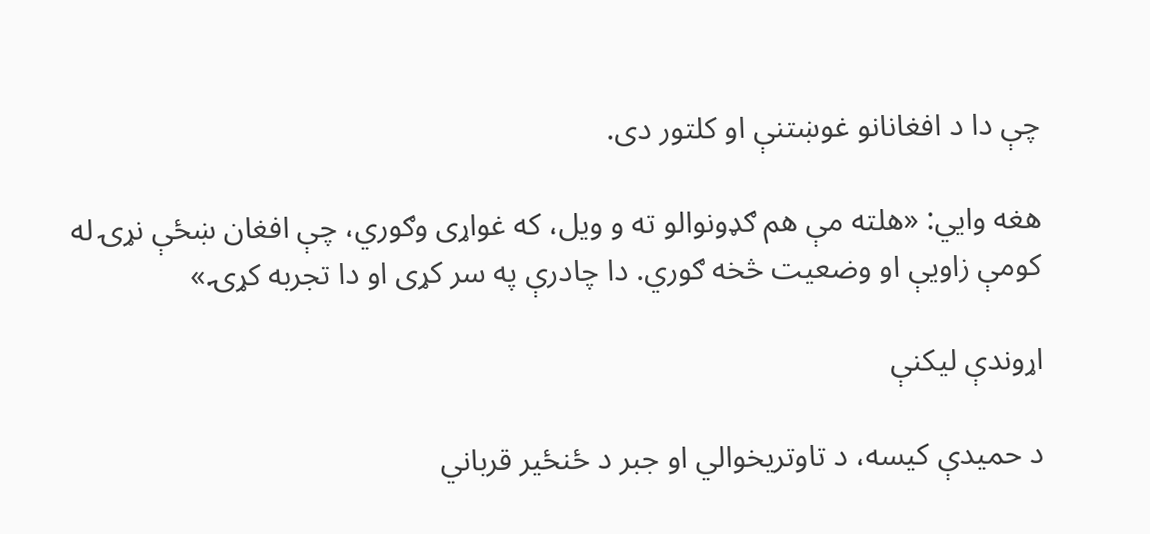چې دا د افغانانو غوښتنې او کلتور دی.

هغه وايي: «هلته مې هم ګډونوالو ته و ویل، که غواړی وګوري، چې افغان ښځې نړۍ له کومې زاویې او وضعیت څخه ګوري. دا چادرې په سر کړی او دا تجربه کړۍ.»

اړوندې لیکنې

د حمیدې کیسه، د تاوتریخوالي او جبر د ځنځیر قرباني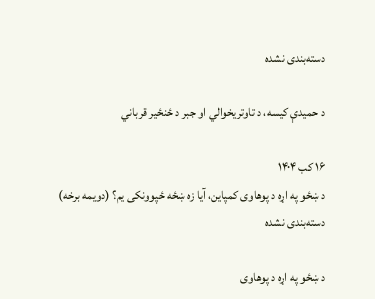دسته‌بندی نشده

د حمیدې کیسه، د تاوتریخوالي او جبر د ځنځیر قرباني

۱۶ كب ۱۴۰۴
د ښځو په اړه د پوهاوی کمپاین، آیا زه ښځه ځپوونکی یم؟ (دویمه برخه)
دسته‌بندی نشده

د ښځو په اړه د پوهاوی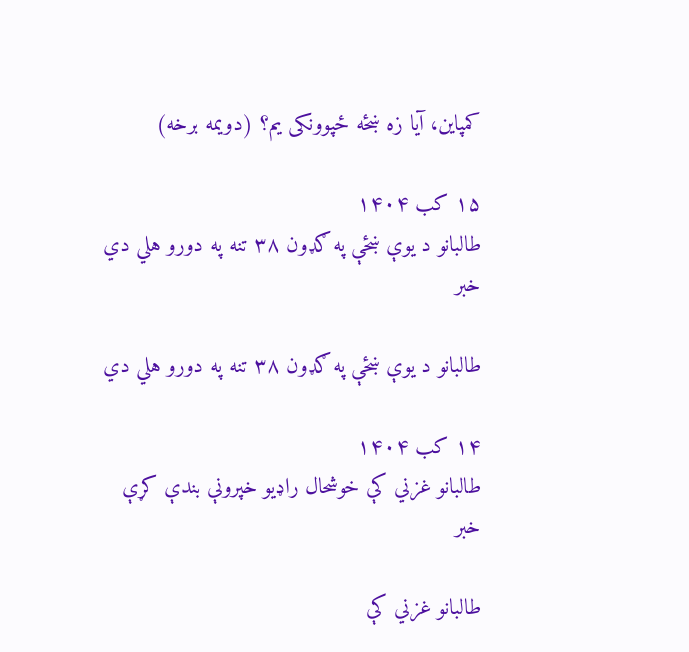کمپاین، آیا زه ښځه ځپوونکی یم؟ (دویمه برخه)

۱۵ كب ۱۴۰۴
طالبانو د یوې ښځې په ګډون ۳۸ تنه په دورو هلي دي
خبر

طالبانو د یوې ښځې په ګډون ۳۸ تنه په دورو هلي دي

۱۴ كب ۱۴۰۴
طالبانو غزني کې خوشحال راډیو خپرونې بندې کړې
خبر

طالبانو غزني کې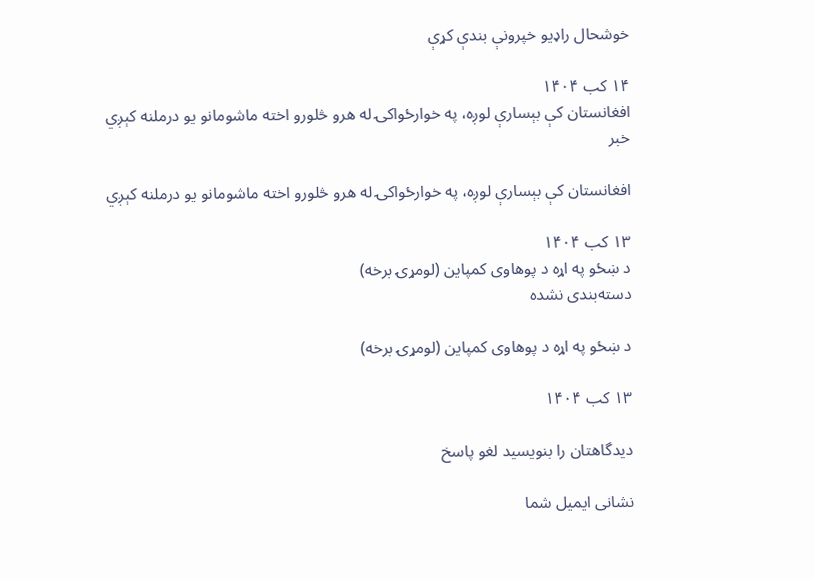خوشحال راډیو خپرونې بندې کړې

۱۴ كب ۱۴۰۴
افغانستان کې بېسارې لوږه، په خوارځواکۍ له هرو څلورو اخته ماشومانو یو درملنه کېږي
خبر

افغانستان کې بېسارې لوږه، په خوارځواکۍ له هرو څلورو اخته ماشومانو یو درملنه کېږي

۱۳ كب ۱۴۰۴
د ښځو په اړه د پوهاوی کمپاین (لومړۍ برخه)
دسته‌بندی نشده

د ښځو په اړه د پوهاوی کمپاین (لومړۍ برخه)

۱۳ كب ۱۴۰۴

دیدگاهتان را بنویسید لغو پاسخ

نشانی ایمیل شما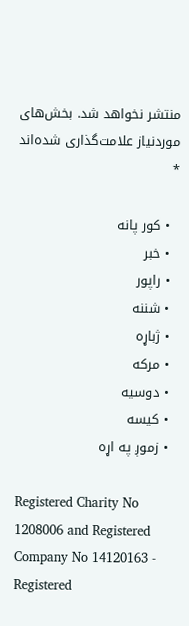منتشر نخواهد شد. بخش‌های موردنیاز علامت‌گذاری شده‌اند *

  • کور پانه
  • خبر
  • راپور
  • شننه
  • ژباړه
  • مرکه
  • دوسیه
  • کیسه
  • زموږ په اړه

Registered Charity No 1208006 and Registered Company No 14120163 - Registered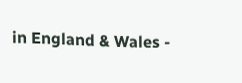in England & Wales -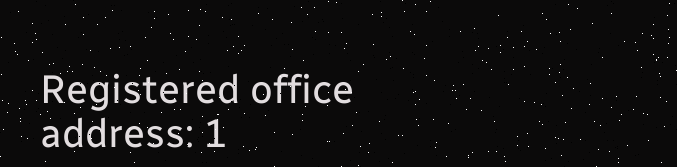Registered office address: 1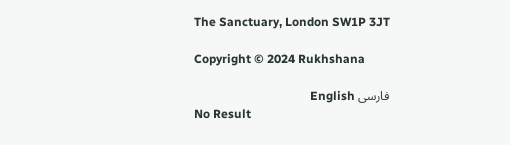The Sanctuary, London SW1P 3JT

Copyright © 2024 Rukhshana

فارسی English
No Result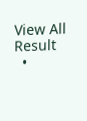View All Result
  •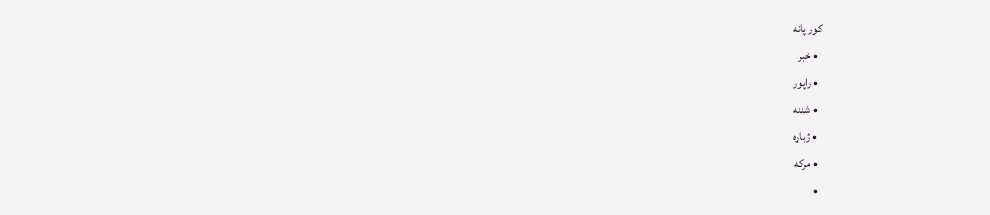کور پانه
  • خبر
  • راپور
  • شننه
  • ژباړه
  • مرکه
  •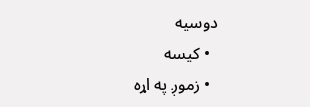دوسیه
  • کیسه
  • زموږ په اړه